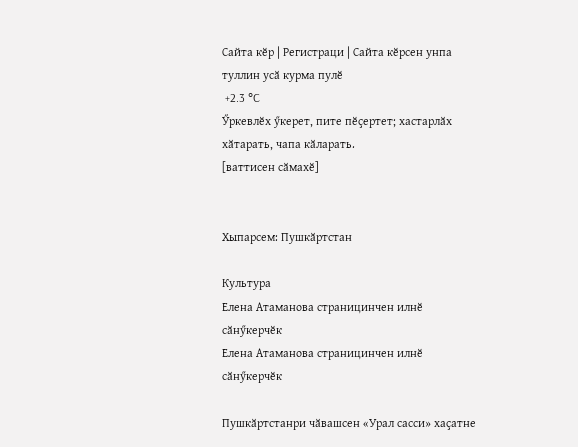Сайта кӗр | Регистраци | Сайта кӗрсен унпа туллин усӑ курма пулӗ
 +2.3 °C
Ӳркевлӗх ӳкерет, пите пӗҫертет; хастарлӑх хӑтарать, чапа кӑларать.
[ваттисен сӑмахӗ]


Хыпарсем: Пушкӑртстан

Культура
Елена Атаманова страницинчен илнӗ сӑнӳкерчӗк
Елена Атаманова страницинчен илнӗ сӑнӳкерчӗк

Пушкӑртстанри чӑвашсен «Урал сасси» хаҫатне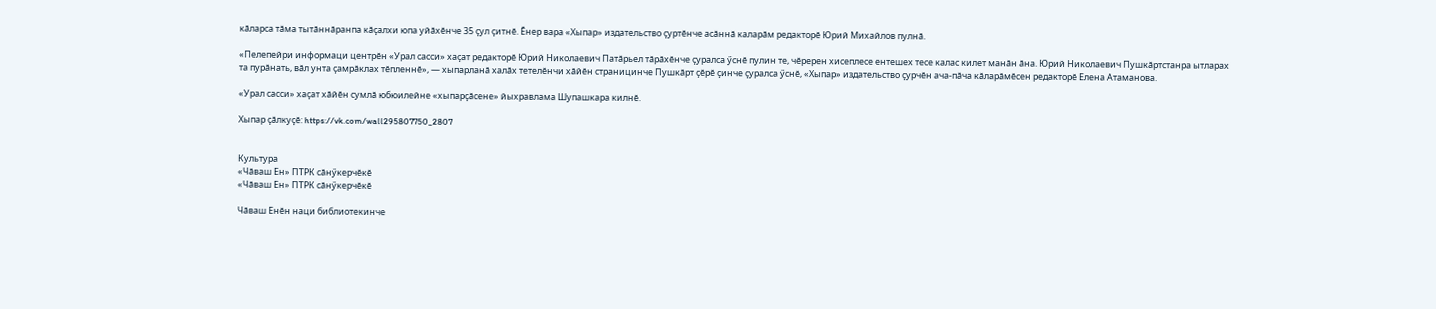кӑларса тӑма тытӑннӑранпа кӑҫалхи юпа уйӑхӗнче 35 ҫул ҫитнӗ. Ӗнер вара «Хыпар» издательство ҫуртӗнче асӑннӑ каларӑм редакторӗ Юрий Михайлов пулнӑ.

«Пелепейри информаци центрӗн «Урал сасси» хаҫат редакторӗ Юрий Николаевич Патӑрьел тӑрӑхӗнче ҫуралса ӳснӗ пулин те, чӗререн хисеплесе ентешех тесе калас килет манӑн ӑна. Юрий Николаевич Пушкӑртстанра ытларах та пурӑнать, вӑл унта ҫамрӑклах тӗпленнӗ», — хыпарланӑ халӑх тетелӗнчи хӑйӗн страницинче Пушкӑрт ҫӗрӗ ҫинче ҫуралса ӳснӗ, «Хыпар» издательство ҫурчӗн ача-пӑча кӑларӑмӗсен редакторӗ Елена Атаманова.

«Урал сасси» хаҫат хӑйӗн сумлӑ юбюилейне «хыпарҫӑсене» йыхравлама Шупашкара килнӗ.

Хыпар ҫӑлкуҫӗ: https://vk.com/wall295807750_2807


Культура
«Чӑваш Ен» ПТРК сӑнӳкерчӗкӗ
«Чӑваш Ен» ПТРК сӑнӳкерчӗкӗ

Чӑваш Енӗн наци библиотекинче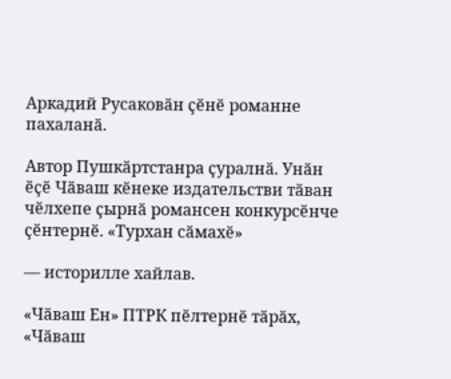Аркадий Русаковӑн ҫӗнӗ романне пахаланӑ.

Автор Пушкӑртстанра ҫуралнӑ. Унӑн ӗҫӗ Чӑваш кӗнеке издательстви тӑван чӗлхепе ҫырнӑ романсен конкурсӗнче ҫӗнтернӗ. «Турхан сӑмахӗ»

— историлле хайлав.

«Чӑваш Ен» ПТРК пӗлтернӗ тӑрӑх, «Чӑваш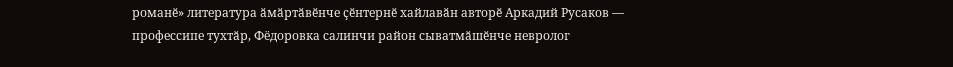романӗ» литература ӑмӑртӑвӗнче ҫӗнтернӗ хайлавӑн авторӗ Аркадий Русаков — профессипе тухтӑр, Фёдоровка салинчи район сыватмӑшӗнче невролог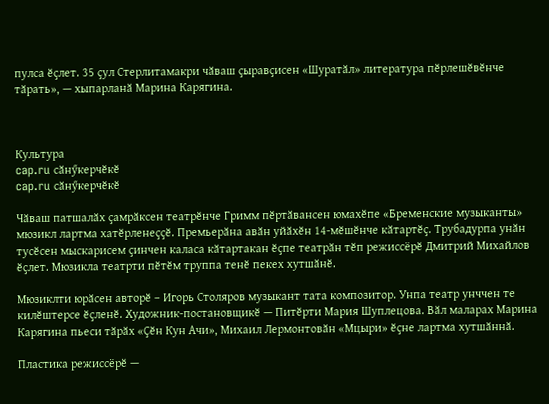пулса ӗҫлет. 35 ҫул Стерлитамакри чӑваш ҫыравҫисен «Шуратӑл» литература пӗрлешӗвӗнче тӑрать», — хыпарланӑ Марина Карягина.



Культура
cap.ru сӑнӳкерчӗкӗ
cap.ru сӑнӳкерчӗкӗ

Чӑваш патшалӑх ҫамрӑксен театрӗнче Гримм пӗртӑвансен юмахӗпе «Бременские музыканты» мюзикл лартма хатӗрленеҫҫӗ. Премьерӑна авӑн уйӑхӗн 14-мӗшӗнче кӑтартӗҫ. Трубадурпа унӑн тусӗсен мыскарисем ҫинчен каласа кӑтартакан ӗҫпе театрӑн тӗп режиссёрӗ Дмитрий Михайлов ӗҫлет. Мюзикла театрти пӗтӗм труппа тенӗ пекех хутшӑнӗ.

Мюзиклти юрӑсен авторӗ – Игорь Столяров музыкант тата композитор. Унпа театр унччен те килӗштерсе ӗҫленӗ. Художник-постановщикӗ — Питӗрти Мария Шуплецова. Вӑл маларах Марина Карягина пьеси тӑрӑх «Ҫӗн Кун Ачи», Михаил Лермонтовӑн «Мцыри» ӗҫне лартма хутшӑннӑ.

Пластика режиссёрӗ —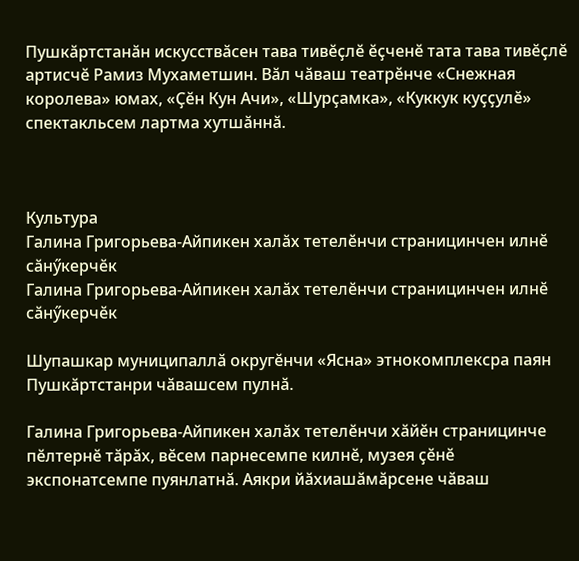Пушкӑртстанӑн искусствӑсен тава тивӗҫлӗ ӗҫченӗ тата тава тивӗҫлӗ артисчӗ Рамиз Мухаметшин. Вӑл чӑваш театрӗнче «Снежная королева» юмах, «Ҫӗн Кун Ачи», «Шурҫамка», «Куккук куҫҫулӗ» спектакльсем лартма хутшӑннӑ.



Культура
Галина Григорьева-Айпикен халӑх тетелӗнчи страницинчен илнӗ сӑнӳкерчӗк
Галина Григорьева-Айпикен халӑх тетелӗнчи страницинчен илнӗ сӑнӳкерчӗк

Шупашкар муниципаллӑ округӗнчи «Ясна» этнокомплексра паян Пушкӑртстанри чӑвашсем пулнӑ.

Галина Григорьева-Айпикен халӑх тетелӗнчи хӑйӗн страницинче пӗлтернӗ тӑрӑх, вӗсем парнесемпе килнӗ, музея ҫӗнӗ экспонатсемпе пуянлатнӑ. Аякри йӑхиашӑмӑрсене чӑваш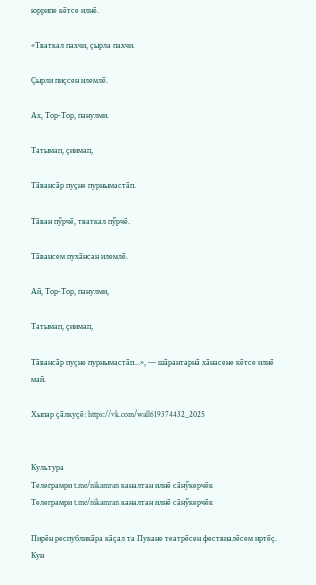юррипе кӗтсе илнӗ.

«Тваткал пахчи, ҫырла пахчи.

Ҫырли пиҫсен илемлӗ.

Ах, Тор-Тор, панулми.

Татымап, ҫиимап,

Тӑвансӑр пуҫне пурнымастӑп.

Тӑван пӳрчӗ, тваткал пӳрчӗ.

Тӑвансем пухӑнсан илемлӗ.

Ай, Тор-Тор, панулми,

Татымап, ҫиимап,

Тӑвансӑр пуҫне пурнымастӑп...», — шӑрантарнӑ хӑнасене кӗтсе илнӗ май.

Хыпар ҫӑлкуҫӗ: https://vk.com/wall619374432_2025


Культура
Телеграмри t.me/nikamran каналтан илнӗ сӑнӳкерчӗк
Телеграмри t.me/nikamran каналтан илнӗ сӑнӳкерчӗк

Пирӗн республикӑра кӑҫал та Пукане театрӗсен фествиалӗсем иртӗҫ. Кун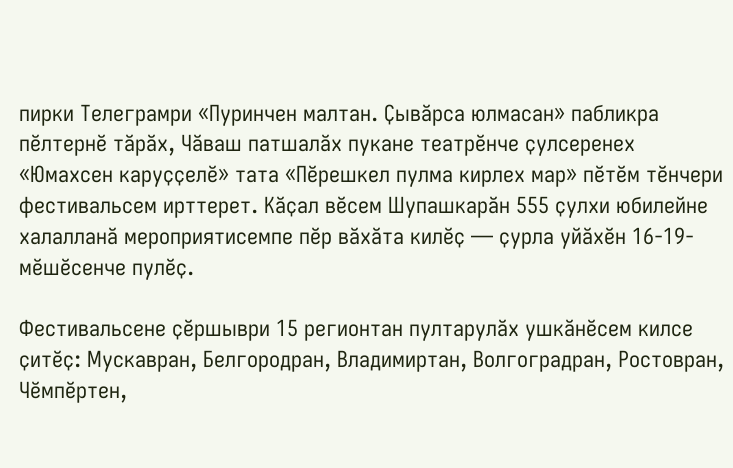пирки Телеграмри «Пуринчен малтан. Ҫывӑрса юлмасан» пабликра пӗлтернӗ тӑрӑх, Чӑваш патшалӑх пукане театрӗнче ҫулсеренех «Юмахсен каруҫҫелӗ» тата «Пӗрешкел пулма кирлех мар» пӗтӗм тӗнчери фестивальсем ирттерет. Кӑҫал вӗсем Шупашкарӑн 555 ҫулхи юбилейне халалланӑ мероприятисемпе пӗр вӑхӑта килӗҫ — ҫурла уйӑхӗн 16-19-мӗшӗсенче пулӗҫ.

Фестивальсене ҫӗршыври 15 регионтан пултарулӑх ушкӑнӗсем килсе ҫитӗҫ: Мускавран, Белгородран, Владимиртан, Волгоградран, Ростовран, Чӗмпӗртен,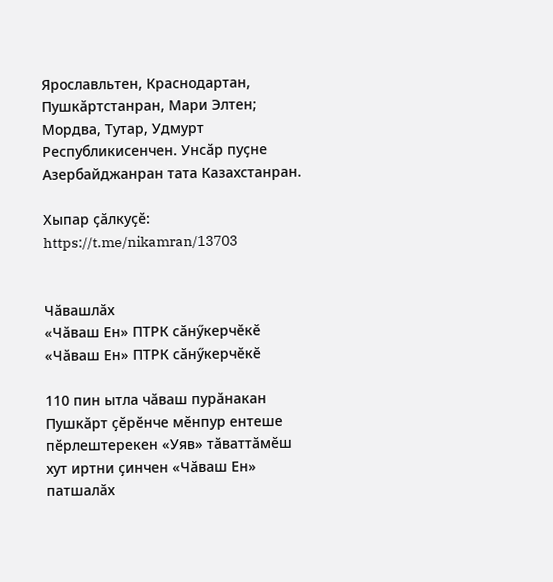Ярославльтен, Краснодартан, Пушкӑртстанран, Мари Элтен; Мордва, Тутар, Удмурт Республикисенчен. Унсӑр пуҫне Азербайджанран тата Казахстанран.

Хыпар ҫӑлкуҫӗ: https://t.me/nikamran/13703


Чӑвашлӑх
«Чӑваш Ен» ПТРК сӑнӳкерчӗкӗ
«Чӑваш Ен» ПТРК сӑнӳкерчӗкӗ

110 пин ытла чӑваш пурӑнакан Пушкӑрт ҫӗрӗнче мӗнпур ентеше пӗрлештерекен «Уяв» тӑваттӑмӗш хут иртни ҫинчен «Чӑваш Ен» патшалӑх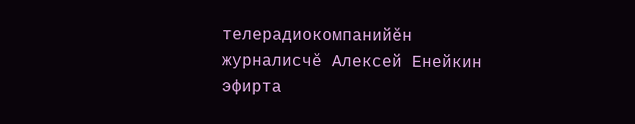телерадиокомпанийӗн журналисчӗ Алексей Енейкин эфирта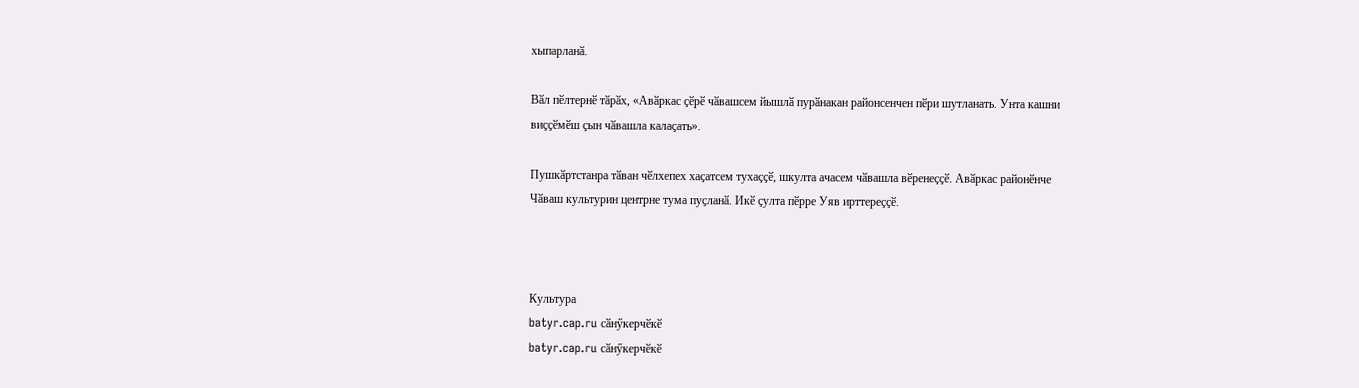хыпарланӑ.

Вӑл пӗлтернӗ тӑрӑх, «Авӑркас ҫӗрӗ чӑвашсем йышлӑ пурӑнакан районсенчен пӗри шутланать. Унта кашни виҫҫӗмӗш ҫын чӑвашла калаҫать».

Пушкӑртстанра тӑван чӗлхепех хаҫатсем тухаҫҫӗ, шкулта ачасем чӑвашла вӗренеҫҫӗ. Авӑркас районӗнче Чӑваш культурин центрне тума пуҫланӑ. Икӗ ҫулта пӗрре Уяв ирттереҫҫӗ.



Культура
batyr.cap.ru сӑнӳкерчӗкӗ
batyr.cap.ru сӑнӳкерчӗкӗ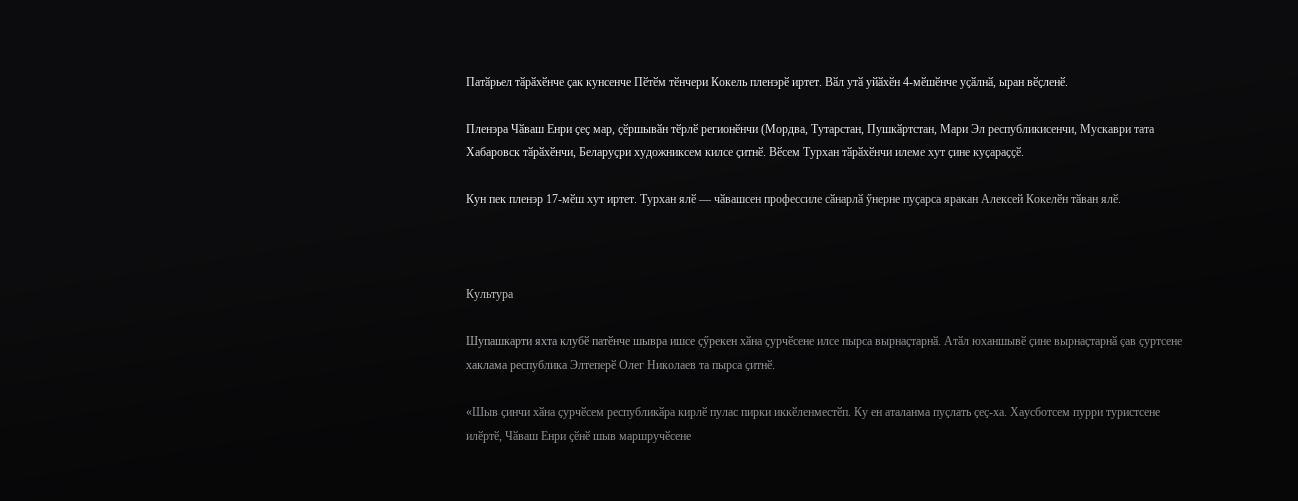Патӑрьел тӑрӑхӗнче ҫак кунсенче Пӗтӗм тӗнчери Кокель пленэрӗ иртет. Вӑл утӑ уйӑхӗн 4-мӗшӗнче уҫӑлнӑ, ыран вӗҫленӗ.

Пленэра Чӑваш Енри ҫеҫ мар, ҫӗршывӑн тӗрлӗ регионӗнчи (Мордва, Тутарстан, Пушкӑртстан, Мари Эл республикисенчи, Мускаври тата Хабаровск тӑрӑхӗнчи, Беларуҫри художниксем килсе ҫитнӗ. Вӗсем Турхан тӑрӑхӗнчи илеме хут ҫине куҫараҫҫӗ.

Кун пек пленэр 17-мӗш хут иртет. Турхан ялӗ — чӑвашсен профессиле сӑнарлӑ ӳнерне пуҫарса яракан Алексей Кокелӗн тӑван ялӗ.



Культура

Шупашкарти яхта клубӗ патӗнче шывра ишсе ҫӳрекен хӑна ҫурчӗсене илсе пырса вырнаҫтарнӑ. Атӑл юханшывӗ ҫине вырнаҫтарнӑ ҫав ҫуртсене хаклама республика Элтеперӗ Олег Николаев та пырса ҫитнӗ.

«Шыв ҫинчи хӑна ҫурчӗсем республикӑра кирлӗ пулас пирки иккӗленместӗп. Ку ен аталанма пуҫлать ҫеҫ-ха. Хаусботсем пурри туристсене илӗртӗ, Чӑваш Енри ҫӗнӗ шыв маршручӗсене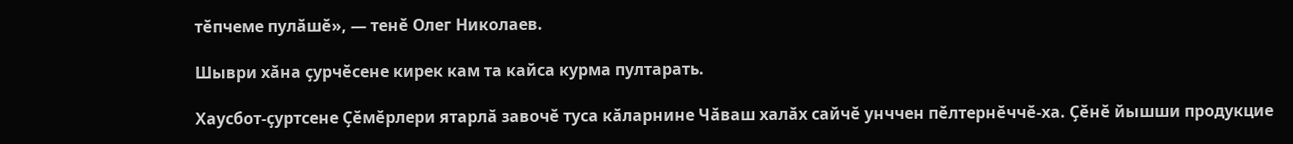тӗпчеме пулӑшӗ», — тенӗ Олег Николаев.

Шыври хӑна ҫурчӗсене кирек кам та кайса курма пултарать.

Хаусбот-ҫуртсене Ҫӗмӗрлери ятарлӑ завочӗ туса кӑларнине Чӑваш халӑх сайчӗ унччен пӗлтернӗччӗ-ха. Ҫӗнӗ йышши продукцие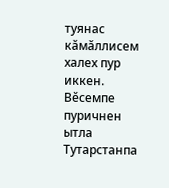туянас кӑмӑллисем халех пур иккен. Вӗсемпе пуричнен ытла Тутарстанпа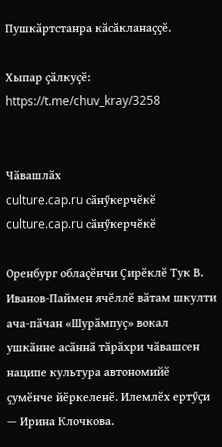Пушкӑртстанра кӑсӑкланаҫҫӗ.

Хыпар ҫӑлкуҫӗ: https://t.me/chuv_kray/3258


Чӑвашлӑх
culture.cap.ru сӑнӳкерчӗкӗ
culture.cap.ru сӑнӳкерчӗкӗ

Оренбург облаҫӗнчи Ҫирӗклӗ Тук В. Иванов-Паймен ячӗллӗ вӑтам шкулти ача-пӑчан «Шурӑмпуҫ» вокал ушкӑнне асӑннӑ тӑрӑхри чӑвашсен наципе культура автономийӗ ҫумӗнче йӗркеленӗ. Илемлӗх ертӳҫи — Ирина Клочкова.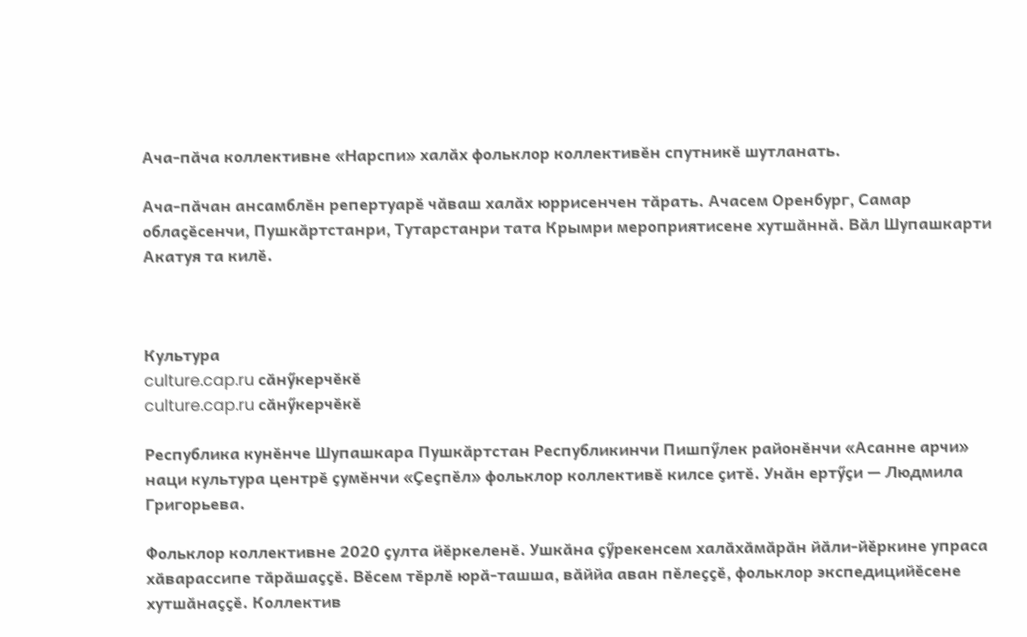Ача-пӑча коллективне «Нарспи» халӑх фольклор коллективӗн спутникӗ шутланать.

Ача-пӑчан ансамблӗн репертуарӗ чӑваш халӑх юррисенчен тӑрать. Ачасем Оренбург, Самар облаҫӗсенчи, Пушкӑртстанри, Тутарстанри тата Крымри мероприятисене хутшӑннӑ. Вӑл Шупашкарти Акатуя та килӗ.



Культура
culture.cap.ru сӑнӳкерчӗкӗ
culture.cap.ru сӑнӳкерчӗкӗ

Республика кунӗнче Шупашкара Пушкӑртстан Республикинчи Пишпӳлек районӗнчи «Асанне арчи» наци культура центрӗ ҫумӗнчи «Ҫеҫпӗл» фольклор коллективӗ килсе ҫитӗ. Унӑн ертӳҫи — Людмила Григорьева.

Фольклор коллективне 2020 ҫулта йӗркеленӗ. Ушкӑна ҫӳрекенсем халӑхӑмӑрӑн йӑли-йӗркине упраса хӑварассипе тӑрӑшаҫҫӗ. Вӗсем тӗрлӗ юрӑ-ташша, вӑййа аван пӗлеҫҫӗ, фольклор экспедицийӗсене хутшӑнаҫҫӗ. Коллектив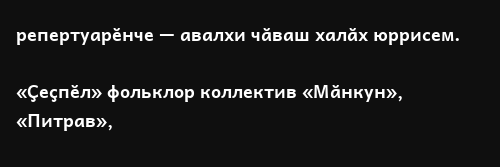репертуарӗнче — авалхи чӑваш халӑх юррисем.

«Ҫеҫпӗл» фольклор коллектив «Мӑнкун», «Питрав»,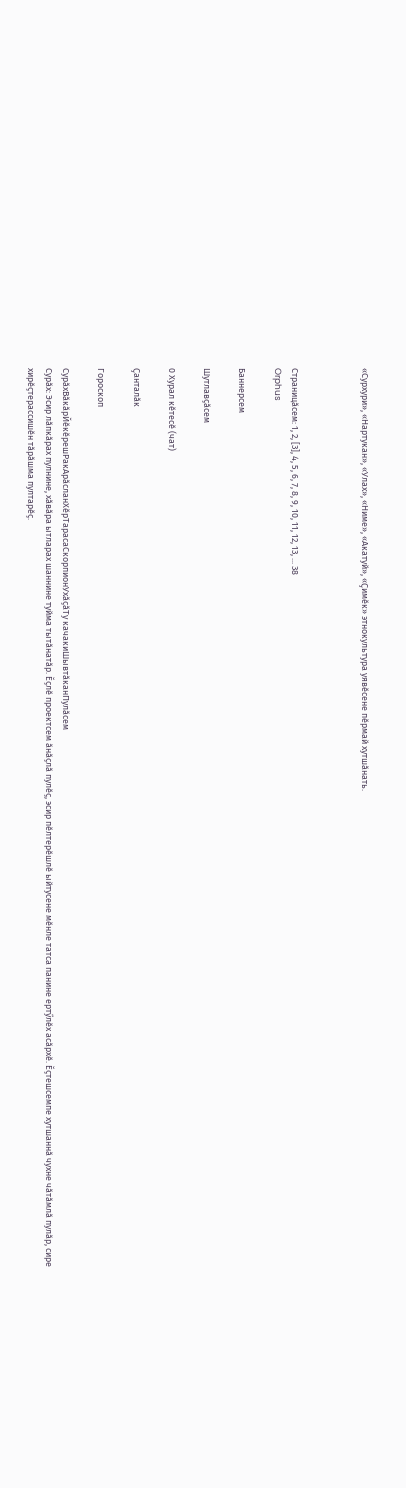«Сурхури», «Нартукан», «Улах», «Ниме», «Акатуй», «Ҫимӗк» этнокультура уявӗсене пӗрмай хутшӑнать.



Страницӑсем: 1, 2, [3], 4, 5, 6, 7, 8, 9, 10, 11, 12, 13, ... 38
Orphus

Баннерсем

Шутлавҫӑсем

0 Хурал кӗтесӗ (чат)

Ҫанталӑк

Гороскоп

СурӑхВӑкӑрЙӗкӗрешРакАрӑсланХӗрТарасаСкорпионУхӑҫӑТу качакиШывтӑканПулӑсем
Сурӑх: Эсир лӑпкӑрах пулнине, хӑвӑра ытларах шаннине туйма тытӑнатӑр. Ӗҫлӗ проектсем ӑнӑҫлӑ пулӗҫ, эсир пӗлтерӗшлӗ ыйтусене мӗнле татса панине ертӳлӗх асӑрхӗ. Ӗҫтешсемпе хутшаннӑ чухне чӑтӑмлӑ пулӑр, сире хирӗҫтерассишӗн тӑрӑшма пултарӗҫ.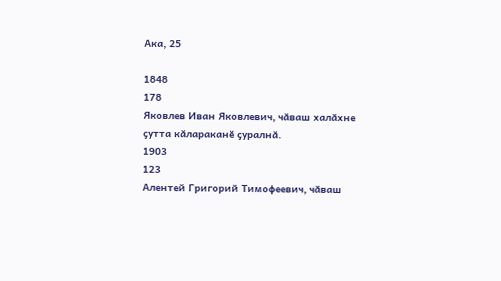Ака, 25

1848
178
Яковлев Иван Яковлевич, чӑваш халӑхне ҫутта кӑлараканӗ ҫуралнӑ.
1903
123
Алентей Григорий Тимофеевич, чӑваш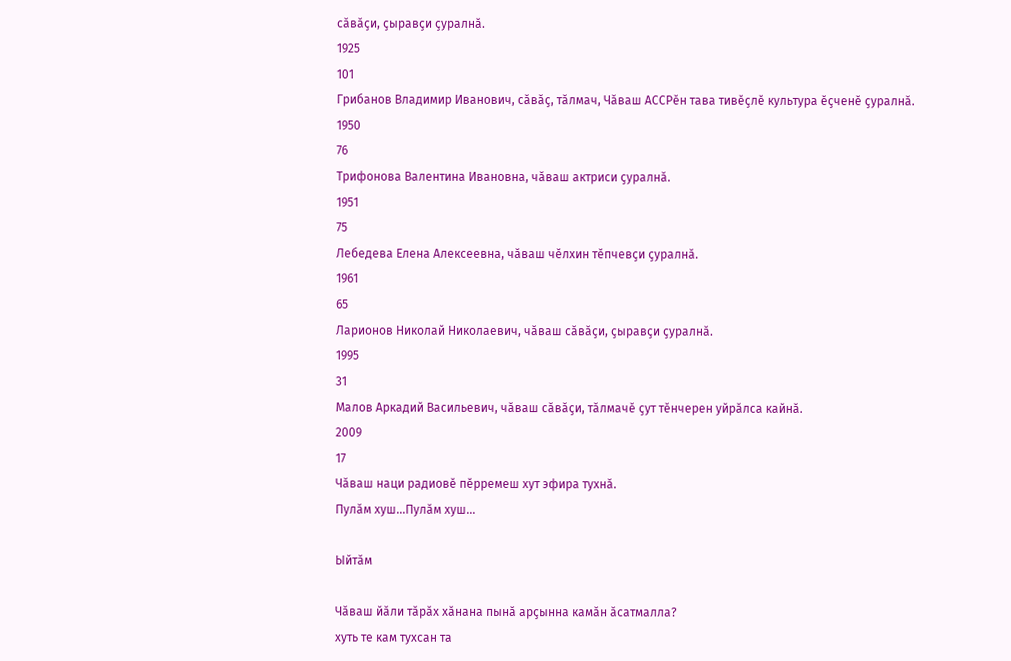сӑвӑҫи, ҫыравҫи ҫуралнӑ.
1925
101
Грибанов Владимир Иванович, сӑвӑҫ, тӑлмач, Чӑваш АССРӗн тава тивӗҫлӗ культура ӗҫченӗ ҫуралнӑ.
1950
76
Трифонова Валентина Ивановна, чӑваш актриси ҫуралнӑ.
1951
75
Лебедева Елена Алексеевна, чӑваш чӗлхин тӗпчевҫи ҫуралнӑ.
1961
65
Ларионов Николай Николаевич, чӑваш сӑвӑҫи, ҫыравҫи ҫуралнӑ.
1995
31
Малов Аркадий Васильевич, чӑваш сӑвӑҫи, тӑлмачӗ ҫут тӗнчерен уйрӑлса кайнӑ.
2009
17
Чӑваш наци радиовӗ пӗрремеш хут эфира тухнӑ.
Пулӑм хуш...Пулӑм хуш...

Ыйтӑм

Чӑваш йӑли тӑрӑх хӑнана пынӑ арҫынна камӑн ӑсатмалла?
хуть те кам тухсан та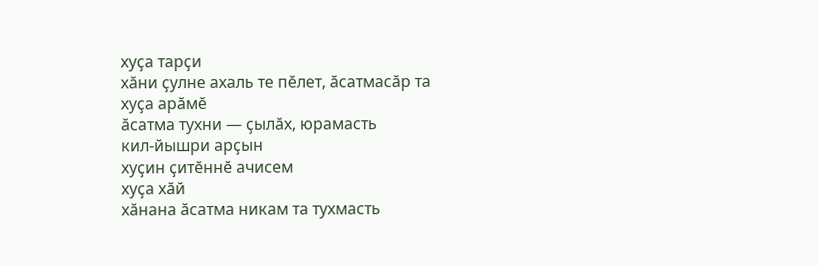хуҫа тарҫи
хӑни ҫулне ахаль те пӗлет, ӑсатмасӑр та
хуҫа арӑмӗ
ӑсатма тухни — ҫылӑх, юрамасть
кил-йышри арҫын
хуҫин ҫитӗннӗ ачисем
хуҫа хӑй
хӑнана ӑсатма никам та тухмасть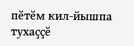пӗтӗм кил-йышпа тухаҫҫӗ